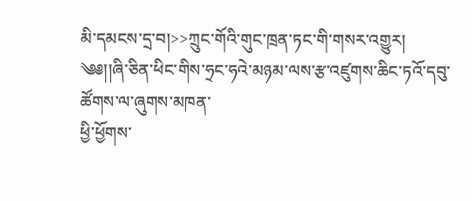མི་དམངས་དྲ་བ།>>ཀྲུང་གོའི་གུང་ཁྲན་ཏང་གི་གསར་འགྱུར།
༄༅།།ཞི་ཅིན་ཕིང་གིས་ཧྲང་ཧའེ་མཉམ་ལས་རྩ་འཛུགས་ཆིང་ཏའོ་དབུ་ཚོགས་ལ་ཞུགས་མཁན་
ཕྱི་ཕྱོགས་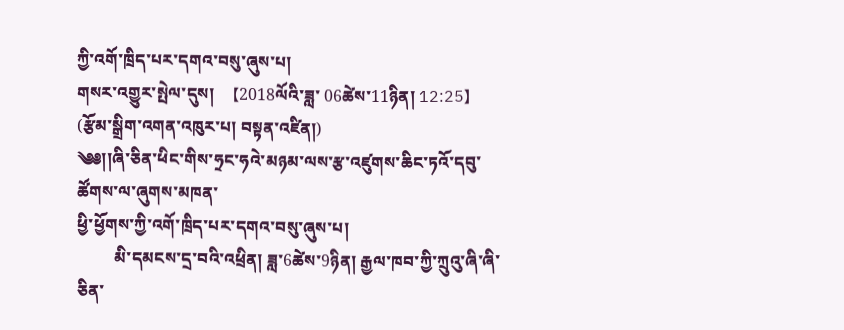ཀྱི་འགོ་ཁྲིད་པར་དགའ་བསུ་ཞུས་པ།
གསར་འགྱུར་སྤེལ་དུས།  【2018ལོའི་ཟླ་ 06ཚེས་11ཉིན། 12:25】   (རྩོམ་སྒྲིག་འགན་འཁུར་པ། བསྟན་འཛིན།)
༄༅།།ཞི་ཅིན་ཕིང་གིས་ཧྲང་ཧའེ་མཉམ་ལས་རྩ་འཛུགས་ཆིང་ཏའོ་དབུ་ཚོགས་ལ་ཞུགས་མཁན་
ཕྱི་ཕྱོགས་ཀྱི་འགོ་ཁྲིད་པར་དགའ་བསུ་ཞུས་པ།
         མི་དམངས་དྲ་བའི་འཕྲིན། ཟླ་6ཚེས་9ཉིན། རྒྱལ་ཁབ་ཀྱི་ཀྲུའུ་ཞི་ཞི་ཅིན་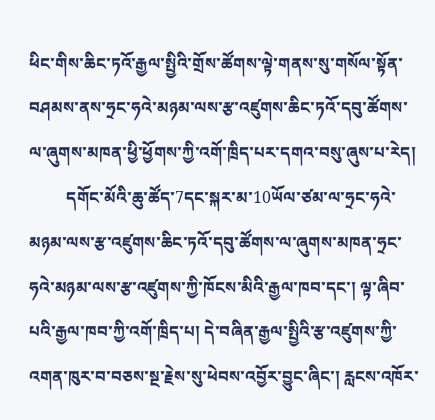ཕིང་གིས་ཆིང་ཏའོ་རྒྱལ་སྤྱིའི་གྲོས་ཚོགས་ལྟེ་གནས་སུ་གསོལ་སྟོན་བཤམས་ནས་ཧྲང་ཧའེ་མཉམ་ལས་རྩ་འཛུགས་ཆིང་ཏའོ་དབུ་ཚོགས་ལ་ཞུགས་མཁན་ཕྱི་ཕྱོགས་ཀྱི་འགོ་ཁྲིད་པར་དགའ་བསུ་ཞུས་པ་རེད།
         དགོང་མོའི་ཆུ་ཚོད་7དང་སྐར་མ་10ཡོལ་ཙམ་ལ་ཧྲང་ཧའེ་མཉམ་ལས་རྩ་འཛུགས་ཆིང་ཏའོ་དབུ་ཚོགས་ལ་ཞུགས་མཁན་ཧྲང་ཧའེ་མཉམ་ལས་རྩ་འཛུགས་ཀྱི་ཁོངས་མིའི་རྒྱལ་ཁབ་དང་། ལྟ་ཞིབ་པའི་རྒྱལ་ཁབ་ཀྱི་འགོ་ཁྲིད་པ། དེ་བཞིན་རྒྱལ་སྤྱིའི་རྩ་འཛུགས་ཀྱི་འགན་ཁུར་བ་བཅས་སྔ་རྗེས་སུ་ཕེབས་འབྱོར་བྱུང་ཞིང་། རླངས་འཁོར་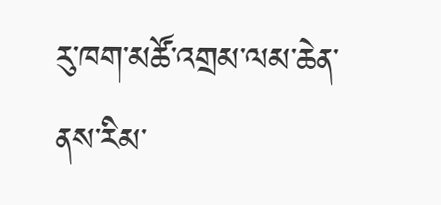རུ་ཁག་མཚོ་འགྲམ་ལམ་ཆེན་ནས་རིམ་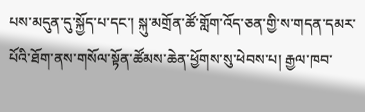པས་མདུན་དུ་སྐྱོད་པ་དང་། སྐུ་མགྲོན་ཚོ་གློག་འོད་ཅན་གྱི་ས་གདན་དམར་པོའི་ཐོག་ནས་གསོལ་སྟོན་ཚོམས་ཆེན་ཕྱོགས་སུ་ཕེབས་པ། རྒྱལ་ཁབ་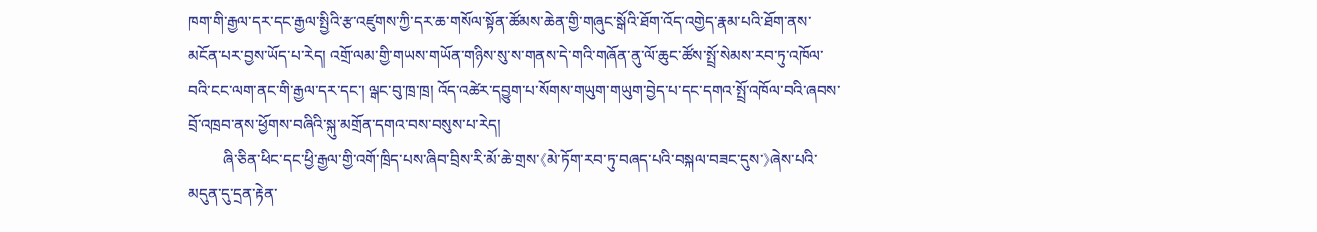ཁག་གི་རྒྱལ་དར་དང་རྒྱལ་སྤྱིའི་རྩ་འཛུགས་ཀྱི་དར་ཆ་གསོལ་སྟོན་ཚོམས་ཆེན་གྱི་གཞུང་སྒོའི་ཐོག་འོད་འགྱེད་རྣམ་པའི་ཐོག་ནས་མངོན་པར་བྱས་ཡོད་པ་རེད། འགྲོ་ལམ་གྱི་གཡས་གཡོན་གཉིས་སུ་ས་གནས་དེ་གའི་གཞོན་ནུ་ལོ་ཆུང་ཚོས་སྤྲོ་སེམས་རབ་ཏུ་འཁོལ་བའི་ངང་ལག་ནང་གི་རྒྱལ་དར་དང་། ལྒང་བུ་ཁྲ་ཁྲ། འོད་འཚེར་དབྱུག་པ་སོགས་གཡུག་གཡུག་བྱེད་པ་དང་དགའ་སྤྲོ་འཁོལ་བའི་ཞབས་བྲོ་འཁྲབ་ནས་ཕྱོགས་བཞིའི་སྐུ་མགྲོན་དགའ་བས་བསུས་པ་རེད།
         ཞི་ཅིན་ཕིང་དང་ཕྱི་རྒྱལ་གྱི་འགོ་ཁྲིད་པས་ཞིབ་བྲིས་རི་མོ་ཆེ་གྲས་《མེ་ཏོག་རབ་ཏུ་བཞད་པའི་བསྐལ་བཟང་དུས་》ཞེས་པའི་མདུན་དུ་དྲན་རྟེན་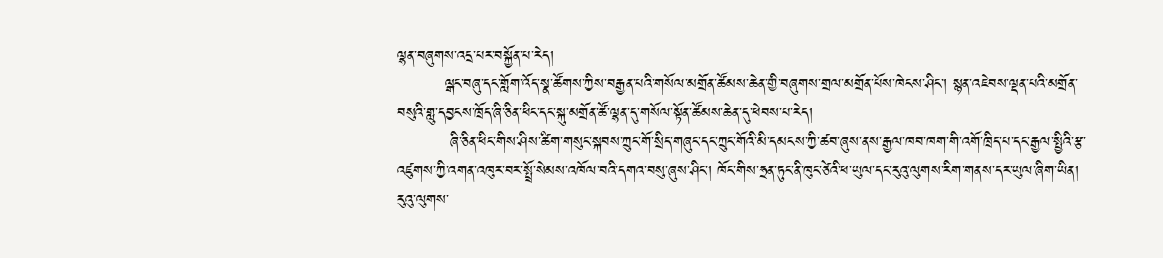ལྷན་བཞུགས་འདྲ་པར་བསྐྱོན་པ་རེད།
         ལྒང་བཞུ་དང་གློག་འོད་སྣ་ཚོགས་ཀྱིས་བརྒྱན་པའི་གསོལ་མགྲོན་ཚོམས་ཆེན་གྱི་བཞུགས་གྲལ་མགྲོན་པོས་ཁེངས་ཤིང་། སྙན་འཇེབས་ལྡན་པའི་མགྲོན་བསུའི་གླུ་དབྱངས་ཁྲོད་ཞི་ཅིན་ཕིང་དང་སྐུ་མགྲོན་ཚོ་ལྷན་དུ་གསོལ་སྟོན་ཚོམས་ཆེན་དུ་ཕེབས་པ་རེད།
          ཞི་ཅིན་ཕིང་གིས་ཤིས་ཚིག་གསུང་སྐབས་ཀྲུང་གོ་སྲིད་གཞུང་དང་ཀྲུང་གོའི་མི་དམངས་ཀྱི་ཚབ་ཞུས་ནས་རྒྱལ་ཁབ་ཁག་གི་འགོ་ཁྲིད་པ་དང་རྒྱལ་སྤྱིའི་རྩ་འཛུགས་ཀྱི་འགན་འཁུར་བར་སྤྲོ་སེམས་འཁོལ་བའི་དགའ་བསུ་ཞུས་ཤིང་། ཁོང་གིས་ཧྲན་ཏུང་ནི་ཁུང་ཙེའི་ཕ་ཡུལ་དང་རུའུ་ལུགས་རིག་གནས་དར་ཡུལ་ཞིག་ཡིན། རུའུ་ལུགས་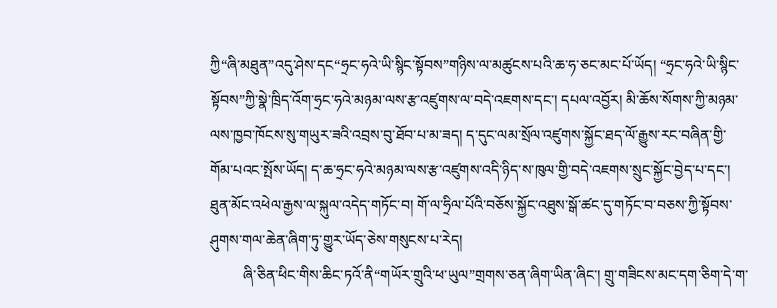ཀྱི“ཞི་མཐུན”འདུ་ཤེས་དང“ཧྲང་ཧའེ་ཡི་སྙིང་སྟོབས”གཉིས་ལ་མཚུངས་པའི་ཆ་ཧ་ཅང་མང་པོ་ཡོད། “ཧྲང་ཧའེ་ཡི་སྙིང་སྟོབས”ཀྱི་སྣེ་ཁྲིད་འོག་ཧྲང་ཧའེ་མཉམ་ལས་རྩ་འཛུགས་ལ་བདེ་འཇགས་དང་། དཔལ་འབྱོར། མི་ཆོས་སོགས་ཀྱི་མཉམ་ལས་ཁྱབ་ཁོངས་སུ་གཡུར་ཟའི་འབྲས་བུ་ཐོབ་པ་མ་ཟད། ད་དུང་ལམ་སྲོལ་འཛུགས་སྐྱོང་ཐད་ལོ་རྒྱུས་རང་བཞིན་གྱི་གོམ་པའང་སྤོས་ཡོད། ད་ཆ་ཧྲང་ཧའེ་མཉམ་ལས་རྩ་འཛུགས་འདི་ཉིད་ས་ཁུལ་གྱི་བདེ་འཇགས་སྲུང་སྐྱོང་བྱེད་པ་དང་། ཐུན་མོང་འཕེལ་རྒྱས་ལ་སྐུལ་འདེད་གཏོང་བ། གོ་ལ་ཧྲིལ་པོའི་བཅོས་སྐྱོང་འཐུས་སྒོ་ཚང་དུ་གཏོང་བ་བཅས་ཀྱི་སྟོབས་ཤུགས་གལ་ཆེན་ཞིག་ཏུ་གྱུར་ཡོད་ཅེས་གསུངས་པ་རེད།
         ཞི་ཅིན་ཕིང་གིས་ཆིང་ཏའོ་ནི“གཡོར་གྲུའི་ཕ་ཡུལ”གྲགས་ཅན་ཞིག་ཡིན་ཞིང་། གྲུ་གཟིངས་མང་དག་ཅིག་དེ་ག་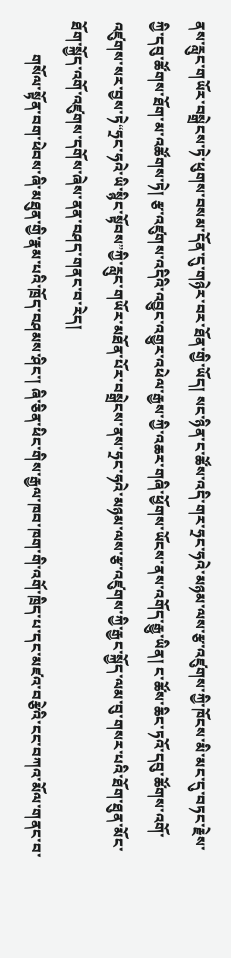ནས་རླུང་གཡོར་བསྒྲེངས་ཏེ་ཕུགས་བསམ་དོན་དུ་གཉེར་བར་ཐོན་གྱི་ཡོད། སང་ཉིན་ང་ཚོས་འདི་གར་ཧྲང་ཧའེ་མཉམ་ལས་རྩ་འཛུགས་ཀྱི་ཁོངས་མི་མང་དུ་བཏང་རྗེས་ཀྱི་དབུ་ཚོགས་ཐོག་མ་འཚོགས་ཏེ། རྩ་འཛུགས་འདིའི་འབྱུང་འགྱུར་འཕེལ་རྒྱས་ཀྱི་འཆར་གཞི་ཕྱོགས་ཡོངས་ནས་འགོད་རྒྱུ་ཡིན། ང་ཚོས་ཆིང་ཏའོ་དབུ་ཚོགས་འགོ་འཛུགས་སར་བྱས་ཏེ“ཧྲང་ཧའེ་ཡི་སྙིང་སྟོབས”ཀྱི་རླུང་གཡོར་མཐོན་པོར་བསྒྲེངས་ནས་ཧྲང་ཧའེ་མཉམ་ལས་རྩ་འཛུགས་ཀྱི་རྒྱང་སྐྱོད་ལམ་བུ་གསར་པའི་ཐོག་ཐུན་མོང་ཐོག་སྐྱོད་འགོ་འཛུགས་དགོས་ཞེས་ནན་བཤད་གནང་བ་རེད།
         གསོལ་སྟོན་བག་ཕེབས་ཞི་མཐུན་གྱི་རྣམ་པའི་ཁྲོད་བཤམས་ཤིང་། ཞི་ཅིན་ཕིང་གིས་རྒྱལ་ཁབ་ཁག་གི་འགོ་ཁྲིད་པ་དང་མཛའ་བརྩེའི་ངང་བཀའ་མོལ་གནང་བ་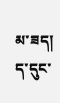མ་ཟད། ད་དུང་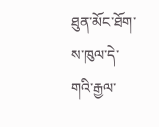ཐུན་མོང་ཐོག་ས་ཁུལ་དེ་གའི་རྒྱལ་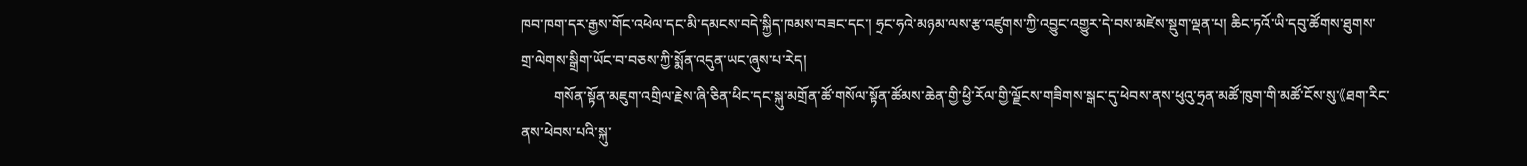ཁབ་ཁག་དར་རྒྱས་གོང་འཕེལ་དང་མི་དམངས་བདེ་སྐྱིད་ཁམས་བཟང་དང་། ཧྲང་ཧའེ་མཉམ་ལས་རྩ་འཛུགས་ཀྱི་འབྱུང་འགྱུར་དེ་བས་མཛེས་སྡུག་ལྡན་པ། ཆིང་ཏའོ་ཡི་དབུ་ཚོགས་ཐུགས་གྲ་ལེགས་སྒྲིག་ཡོང་བ་བཅས་ཀྱི་སྨོན་འདུན་ཡང་ཞུས་པ་རེད།
         གསོན་སྟོན་མཇུག་འགྲིལ་རྗེས་ཞི་ཅིན་ཕིང་དང་སྐུ་མགྲོན་ཚོ་གསོལ་སྟོན་ཚོམས་ཆེན་གྱི་ཕྱི་རོལ་གྱི་ལྗོངས་གཟིགས་སྒང་དུ་ཕེབས་ནས་ཕུའུ་ཧྲན་མཚོ་ཁུག་གི་མཚོ་ངོས་སུ་《ཐག་རིང་ནས་ཕེབས་པའི་སྐུ་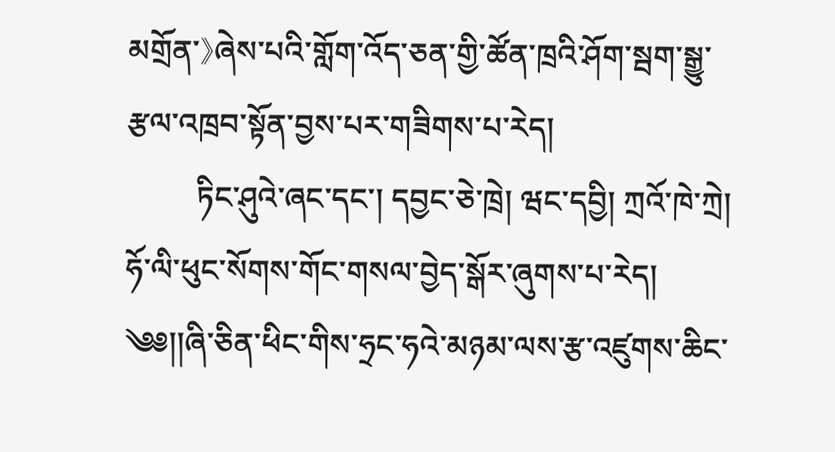མགྲོན་》ཞེས་པའི་གློག་འོད་ཅན་གྱི་ཚོན་ཁྲའི་ཤོག་སྦག་སྒྱུ་རྩལ་འཁྲབ་སྟོན་བྱས་པར་གཟིགས་པ་རེད།
         ཏིང་ཤུའེ་ཞང་དང་། དབྱང་ཅེ་ཁྲེ། ཝང་དབྱི། ཀྲའོ་ཁེ་ཀྲེ། ཧོ་ལི་ཕུང་སོགས་གོང་གསལ་བྱེད་སྒོར་ཞུགས་པ་རེད།
༄༅།།ཞི་ཅིན་ཕིང་གིས་ཧྲང་ཧའེ་མཉམ་ལས་རྩ་འཛུགས་ཆིང་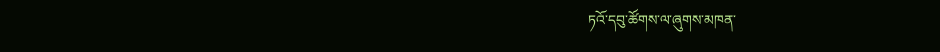ཏའོ་དབུ་ཚོགས་ལ་ཞུགས་མཁན་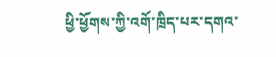ཕྱི་ཕྱོགས་ཀྱི་འགོ་ཁྲིད་པར་དགའ་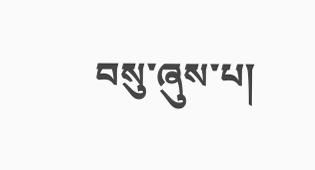བསུ་ཞུས་པ།